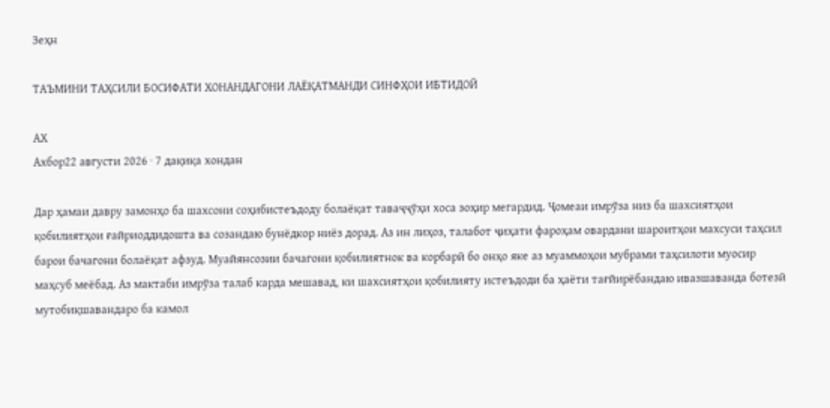Зеҳн

ТАЪМИНИ ТАҲСИЛИ БОСИФАТИ ХОНАНДАГОНИ ЛАЁҚАТМАНДИ СИНФҲОИ ИБТИДОӢ

АХ
Ахбор22 августи 2026 · 7 дақиқа хондан

Дар ҳамаи давру замонҳо ба шахсони соҳибистеъдоду болаёқат таваҷҷўҳи хоса зоҳир мегардид. Ҷомеаи имрўза низ ба шахсиятҳои қобилиятҳои ғайриоддидошта ва созандаю бунёдкор ниёз дорад. Аз ин лиҳоз, талабот ҷиҳати фароҳам овардани шароитҳои махсуси таҳсил барои бачагони болаёқат афзуд. Муайянсозии бачагони қобилиятнок ва корбарӣ бо онҳо яке аз муаммоҳои мубрами таҳсилоти муосир маҳсуб меёбад. Аз мактаби имрўза талаб карда мешавад, ки шахсиятҳои қобилияту истеъдоди ба ҳаёти тағйирёбандаю ивазшаванда ботезӣ мутобиқшавандаро ба камол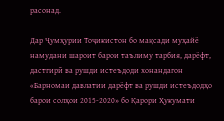расонад.

Дар Ҷумҳурии Тоҷикистон бо мақсади муҳайё намудани шароит барои таълиму тарбия, дарёфт, дастгирӣ ва рушди истеъдоди хонандагон «Барномаи давлатии дарёфт ва рушди истеъдодҳо барои солҳои 2015-2020» бо Қарори Ҳукумати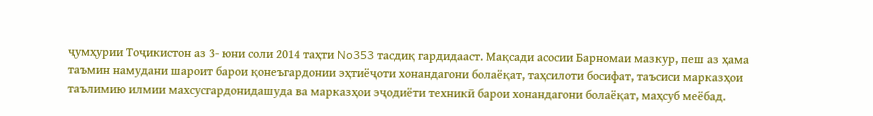ҷумҳурии Тоҷикистон аз 3- юни соли 2014 таҳти No353 тасдиқ гардидааст. Мақсади асосии Барномаи мазкур, пеш аз ҳама таъмин намудани шароит барои қонеъгардонии эҳтиёҷоти хонандагони болаёқат, таҳсилоти босифат, таъсиси марказҳои таълимию илмии махсусгардонидашуда ва марказҳои эҷодиёти техникӣ барои хонандагони болаёқат, маҳсуб меёбад.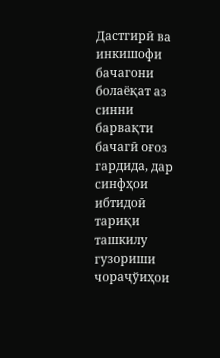Дастгирӣ ва инкишофи бачагони болаёқат аз синни барвақти бачагӣ оғоз гардида, дар синфҳои ибтидоӣ тариқи ташкилу гузориши чораҷўиҳои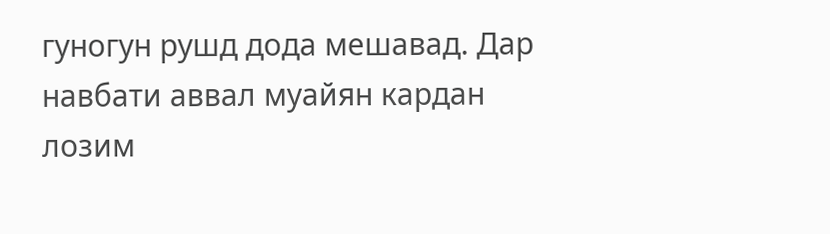гуногун рушд дода мешавад. Дар навбати аввал муайян кардан лозим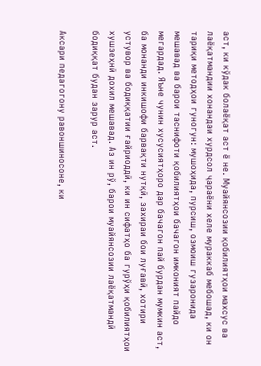аст, ки кўдак болаёқат аст ё не. Муайянсозии қобилиятҳои махсус ва лаёқатмандии хонандаи хурдсол ҷараёни хеле мураккаб мебошад, ки он тариқи методҳои гуногун: мушоҳида, пурсиш, озмоиш гузаронида мешавад ва барои таснифоти қобилиятҳои бачагон имконият пайдо мегардад. Яъне чунин хусусиятҳоро дар бачагон пай бурдан мумкин аст, ба монанди инкишофи барвақти нутқӣ, захираи бои луғавӣ, хотири устувор ва бодиққатии ғайриоддӣ, ки ин сифатҳо ба гурўҳи қобилиятҳои хушзеҳнӣ дохил мешавад. Аз ин рў, барои муайянсозии лаёқатмандӣ бодиққат будан зарур аст.

Аксари педагогону равоншиносоне, ки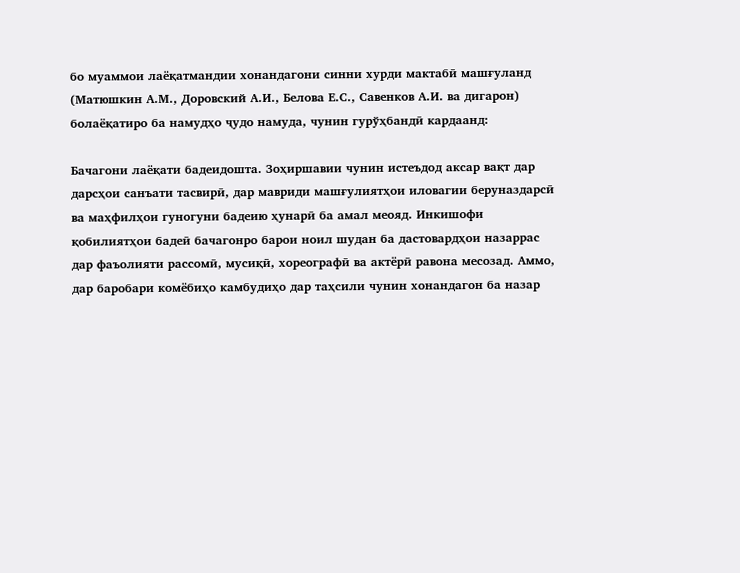бо муаммои лаёқатмандии хонандагони синни хурди мактабӣ машғуланд (Матюшкин А.М., Доровский А.И., Белова Е.С., Савенков А.И. ва дигарон) болаёқатиро ба намудҳо ҷудо намуда, чунин гурўҳбандӣ кардаанд:

Бачагони лаёқати бадеидошта. Зоҳиршавии чунин истеъдод аксар вақт дар дарсҳои санъати тасвирӣ, дар мавриди машғулиятҳои иловагии беруназдарсӣ ва маҳфилҳои гуногуни бадеию ҳунарӣ ба амал меояд. Инкишофи қобилиятҳои бадеӣ бачагонро барои ноил шудан ба дастовардҳои назаррас дар фаъолияти рассомӣ, мусиқӣ, хореографӣ ва актёрӣ равона месозад. Аммо, дар баробари комёбиҳо камбудиҳо дар таҳсили чунин хонандагон ба назар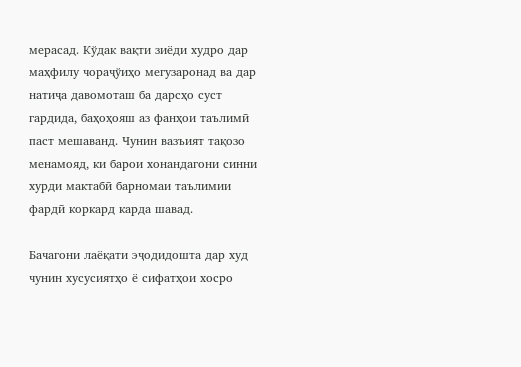мерасад. Кўдак вақти зиёди худро дар маҳфилу чораҷўиҳо мегузаронад ва дар натиҷа давомоташ ба дарсҳо суст гардида, баҳоҳояш аз фанҳои таълимӣ паст мешаванд. Чунин вазъият тақозо менамояд, ки барои хонандагони синни хурди мактабӣ барномаи таълимии фардӣ коркард карда шавад.

Бачагони лаёқати эҷодидошта дар худ чунин хусусиятҳо ё сифатҳои хосро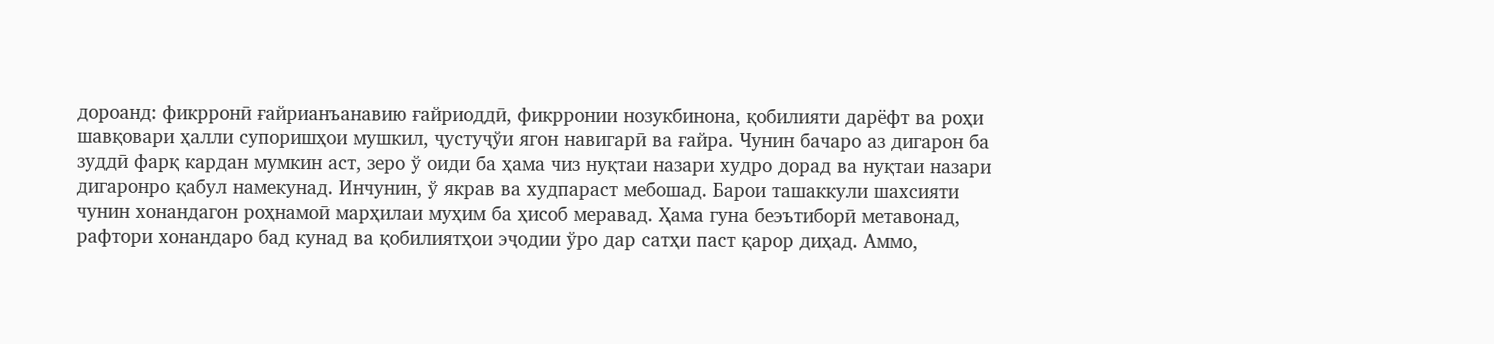дороанд: фикрронӣ ғайрианъанавию ғайриоддӣ, фикрронии нозукбинона, қобилияти дарёфт ва роҳи шавқовари ҳалли супоришҳои мушкил, ҷустуҷўи ягон навигарӣ ва ғайра. Чунин бачаро аз дигарон ба зуддӣ фарқ кардан мумкин аст, зеро ў оиди ба ҳама чиз нуқтаи назари худро дорад ва нуқтаи назари дигаронро қабул намекунад. Инчунин, ў якрав ва худпараст мебошад. Барои ташаккули шахсияти чунин хонандагон роҳнамоӣ марҳилаи муҳим ба ҳисоб меравад. Ҳама гуна беэътиборӣ метавонад, рафтори хонандаро бад кунад ва қобилиятҳои эҷодии ўро дар сатҳи паст қарор диҳад. Аммо,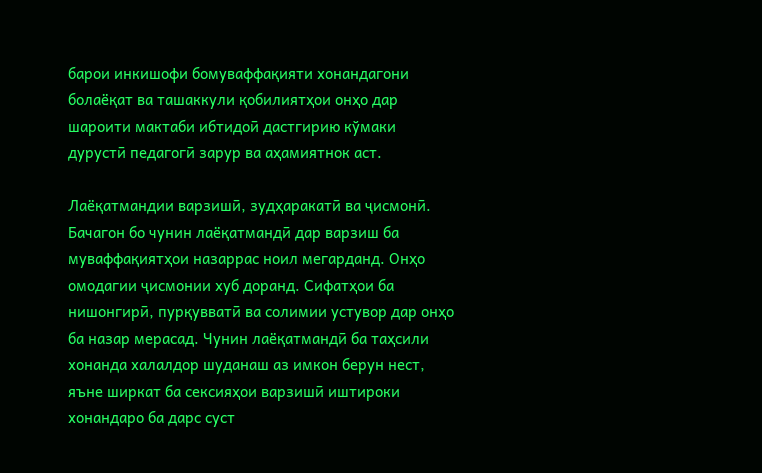барои инкишофи бомуваффақияти хонандагони болаёқат ва ташаккули қобилиятҳои онҳо дар шароити мактаби ибтидоӣ дастгирию кўмаки дурустӣ педагогӣ зарур ва аҳамиятнок аст.

Лаёқатмандии варзишӣ, зудҳаракатӣ ва ҷисмонӣ. Бачагон бо чунин лаёқатмандӣ дар варзиш ба муваффақиятҳои назаррас ноил мегарданд. Онҳо омодагии ҷисмонии хуб доранд. Сифатҳои ба нишонгирӣ, пурқувватӣ ва солимии устувор дар онҳо ба назар мерасад. Чунин лаёқатмандӣ ба таҳсили хонанда халалдор шуданаш аз имкон берун нест, яъне ширкат ба сексияҳои варзишӣ иштироки хонандаро ба дарс суст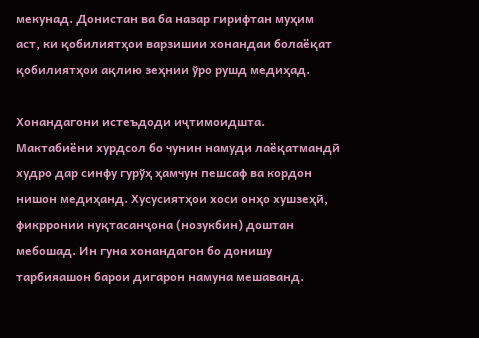мекунад. Донистан ва ба назар гирифтан муҳим аст, ки қобилиятҳои варзишии хонандаи болаёқат қобилиятҳои ақлию зеҳнии ўро рушд медиҳад.

Хонандагони истеъдоди иҷтимоидшта. Мактабиёни хурдсол бо чунин намуди лаёқатмандӣ худро дар синфу гурўҳ ҳамчун пешсаф ва кордон нишон медиҳанд. Хусусиятҳои хоси онҳо хушзеҳӣ, фикрронии нуқтасанҷона (нозукбин) доштан мебошад. Ин гуна хонандагон бо донишу тарбияашон барои дигарон намуна мешаванд.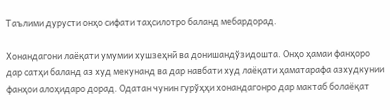Таълими дурусти онҳо сифати таҳсилотро баланд мебардорад.

Хонандагони лаёқати умумии хушзеҳнӣ ва донишандўзидошта. Онҳо ҳамаи фанҳоро дар сатҳи баланд аз худ мекунанд ва дар навбати худ лаёқати ҳаматарафа азхудкунии фанҳои алоҳидаро дорад. Одатан чунин гурўҳҳи хонандагонро дар мактаб болаёқат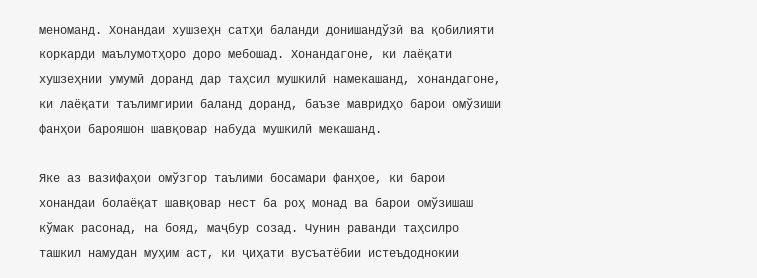меноманд. Хонандаи хушзеҳн сатҳи баланди донишандўзӣ ва қобилияти коркарди маълумотҳоро доро мебошад. Хонандагоне, ки лаёқати хушзеҳнии умумӣ доранд дар таҳсил мушкилӣ намекашанд, хонандагоне, ки лаёқати таълимгирии баланд доранд, баъзе мавридҳо барои омўзиши фанҳои барояшон шавқовар набуда мушкилӣ мекашанд.

Яке аз вазифаҳои омўзгор таълими босамари фанҳое, ки барои хонандаи болаёқат шавқовар нест ба роҳ монад ва барои омўзишаш кўмак расонад, на бояд, маҷбур созад. Чунин раванди таҳсилро ташкил намудан муҳим аст, ки ҷиҳати вусъатёбии истеъдоднокии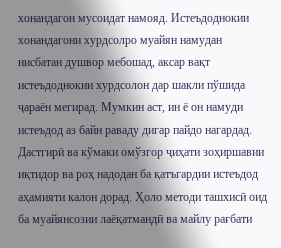хонандагон мусоидат намояд. Истеъдоднокии хонандагони хурдсолро муайян намудан нисбатан душвор мебошад, аксар вақт истеъдоднокии хурдсолон дар шакли пўшида ҷараён мегирад. Мумкин аст, ин ё он намуди истеъдод аз байн раваду дигар пайдо нагардад. Дастгирӣ ва кўмаки омўзгор ҷиҳати зоҳиршавии иқтидор ва роҳ надодан ба қатъгардии истеъдод аҳамияти калон дорад. Ҳоло методи ташхисӣ оид ба муайянсозии лаёқатмандӣ ва майлу рағбати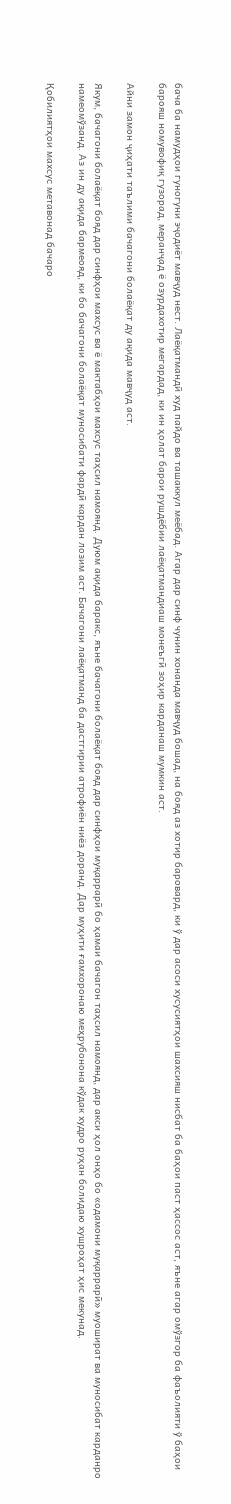бача ба намудҳои гуногуни эҷодиёт мавҷуд нест. Лаёқатмандӣ худ пайдо ва ташаккул меёбад. Агар дар синф чунин хонанда мавҷуд бошад, на бояд аз хотир баровард, ки ў дар асоси хусусиятҳои шахсияш нисбат ба баҳои паст ҳассос аст, яъне агар омўзгор ба фаъолияти ў баҳои барояш номувофиқ гузорад, меранҷад ё озурдахотир мегардад, ки ин ҳолат барои рушдёбии лаёқатмандиаш монеъгӣ зоҳир карданаш мумкин аст.

Айни замон ҷиҳати таълими бачагони болаёқат ду ақида мавҷуд аст.

Якум, бачагони болаёқат бояд дар синфҳои махсус ва ё мактабҳои махсус таҳсил намоянд. Дуюм ақида баракс, яъне бачагони болаёқат бояд дар синфҳои муқаррарӣ бо ҳамаи бачагон таҳсил намоянд, дар акси ҳол онҳо бо «одамони муқаррарӣ» муошират ва муносибат карданро намеомўзанд. Аз ин ду ақида бармеояд, ки бо бачагони болаёқат муносибати фардӣ кардан лозим аст. Бачагони лаёқатманд ба дастгирии атрофиён ниёз доранд. Дар муҳити ғамхоронаю меҳрубонона кўдак худро руҳан болидаю хушроҳат ҳис мекунад.

Қобилиятҳои махсус метавонад бачаро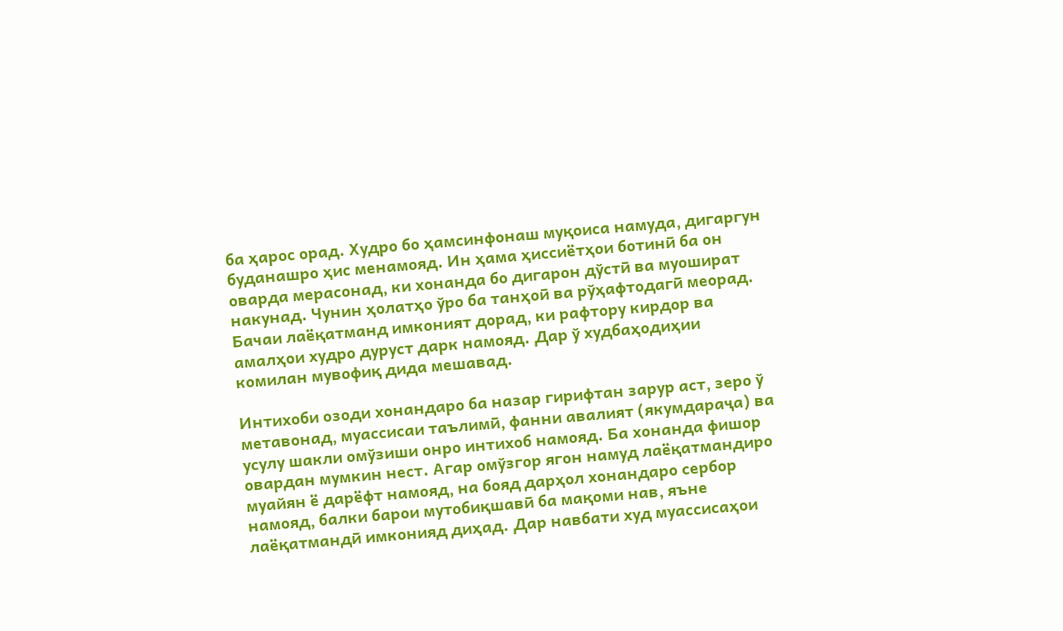ба ҳарос орад. Худро бо ҳамсинфонаш муқоиса намуда, дигаргун буданашро ҳис менамояд. Ин ҳама ҳиссиётҳои ботинӣ ба он оварда мерасонад, ки хонанда бо дигарон дўстӣ ва муошират накунад. Чунин ҳолатҳо ўро ба танҳоӣ ва рўҳафтодагӣ меорад. Бачаи лаёқатманд имконият дорад, ки рафтору кирдор ва амалҳои худро дуруст дарк намояд. Дар ў худбаҳодиҳии комилан мувофиқ дида мешавад.

Интихоби озоди хонандаро ба назар гирифтан зарур аст, зеро ў метавонад, муассисаи таълимӣ, фанни авалият (якумдараҷа) ва усулу шакли омўзиши онро интихоб намояд. Ба хонанда фишор овардан мумкин нест. Агар омўзгор ягон намуд лаёқатмандиро муайян ё дарёфт намояд, на бояд дарҳол хонандаро сербор намояд, балки барои мутобиқшавӣ ба мақоми нав, яъне лаёқатмандӣ имконияд диҳад. Дар навбати худ муассисаҳои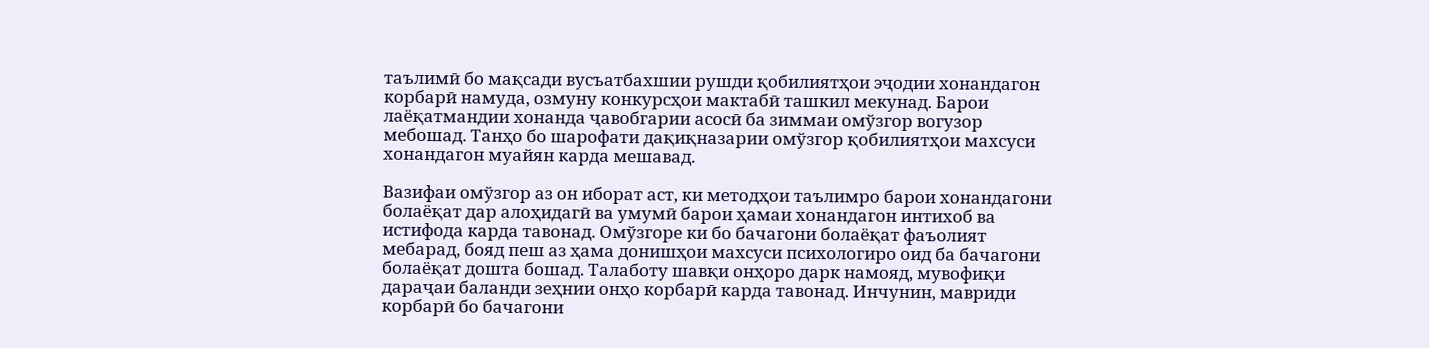таълимӣ бо мақсади вусъатбахшии рушди қобилиятҳои эҷодии хонандагон корбарӣ намуда, озмуну конкурсҳои мактабӣ ташкил мекунад. Барои лаёқатмандии хонанда ҷавобгарии асосӣ ба зиммаи омўзгор вогузор мебошад. Танҳо бо шарофати дақиқназарии омўзгор қобилиятҳои махсуси хонандагон муайян карда мешавад.

Вазифаи омўзгор аз он иборат аст, ки методҳои таълимро барои хонандагони болаёқат дар алоҳидагӣ ва умумӣ барои ҳамаи хонандагон интихоб ва истифода карда тавонад. Омўзгоре ки бо бачагони болаёқат фаъолият мебарад, бояд пеш аз ҳама донишҳои махсуси психологиро оид ба бачагони болаёқат дошта бошад. Талаботу шавқи онҳоро дарк намояд, мувофиқи дараҷаи баланди зеҳнии онҳо корбарӣ карда тавонад. Инчунин, мавриди корбарӣ бо бачагони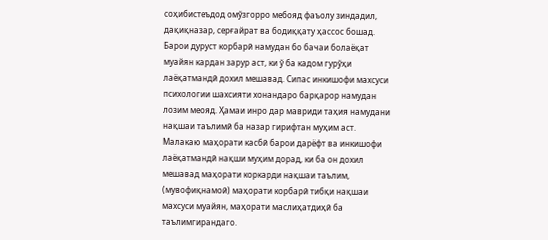соҳибистеъдод омўзгорро мебояд фаъолу зиндадил, дақиқназар, серғайрат ва бодиққату ҳассос бошад. Барои дуруст корбарӣ намудан бо бачаи болаёқат муайян кардан зарур аст, ки ў ба кадом гурўҳи лаёқатмандӣ дохил мешавад. Сипас инкишофи махсуси психологии шахсияти хонандаро барқарор намудан лозим меояд. Ҳамаи инро дар мавриди таҳия намудани нақшаи таълимӣ ба назар гирифтан муҳим аст. Малакаю маҳорати касбӣ барои дарёфт ва инкишофи лаёқатмандӣ нақши муҳим дорад, ки ба он дохил мешавад маҳорати коркарди нақшаи таълим, (мувофиқнамоӣ) маҳорати корбарӣ тибқи нақшаи махсуси муайян, маҳорати маслиҳатдиҳӣ ба таълимгирандаго.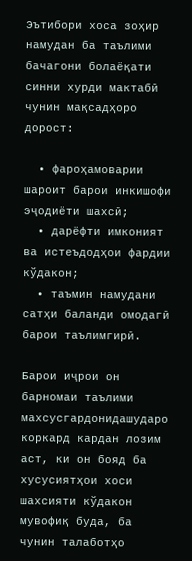Эътибори хоса зоҳир намудан ба таълими бачагони болаёқати синни хурди мактабӣ чунин мақсадҳоро дорост:

  • фароҳамоварии шароит барои инкишофи эҷодиёти шахсӣ;
  • дарёфти имконият ва истеъдодҳои фардии кўдакон;
  • таъмин намудани сатҳи баланди омодагӣ барои таълимгирӣ.

Барои иҷрои он барномаи таълими махсусгардонидашударо коркард кардан лозим аст, ки он бояд ба хусусиятҳои хоси шахсияти кўдакон мувофиқ буда, ба чунин талаботҳо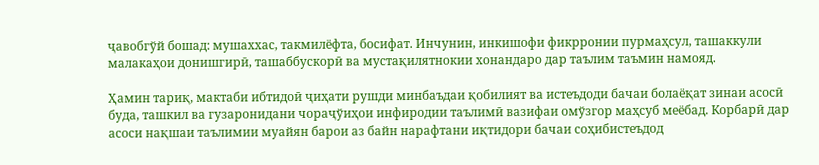ҷавобгўй бошад: мушаххас, такмилёфта, босифат. Инчунин, инкишофи фикрронии пурмаҳсул, ташаккули малакаҳои донишгирӣ, ташаббускорӣ ва мустақилятнокии хонандаро дар таълим таъмин намояд.

Ҳамин тариқ, мактаби ибтидоӣ ҷиҳати рушди минбаъдаи қобилият ва истеъдоди бачаи болаёқат зинаи асосӣ буда, ташкил ва гузаронидани чораҷўиҳои инфиродии таълимӣ вазифаи омўзгор маҳсуб меёбад. Корбарӣ дар асоси нақшаи таълимии муайян барои аз байн нарафтани иқтидори бачаи соҳибистеъдод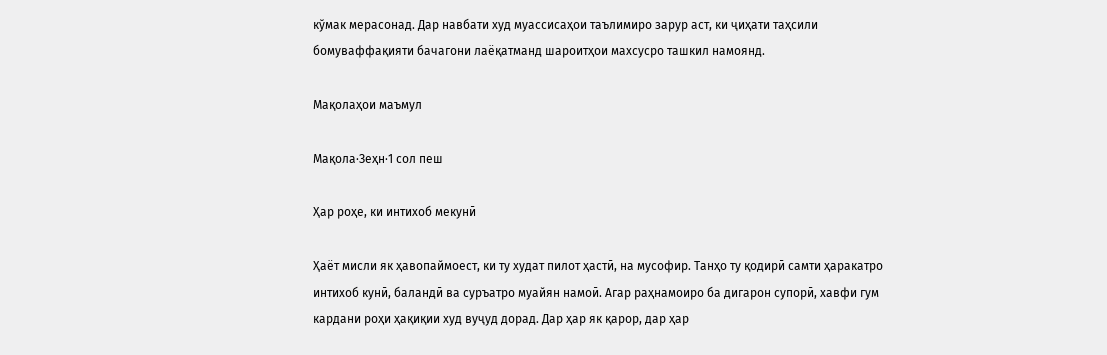кўмак мерасонад. Дар навбати худ муассисаҳои таълимиро зарур аст, ки ҷиҳати таҳсили бомуваффақияти бачагони лаёқатманд шароитҳои махсусро ташкил намоянд.

Мақолаҳои маъмул

Мақола·Зеҳн·1 сол пеш

Ҳар роҳе, ки интихоб мекунӣ

Ҳаёт мисли як ҳавопаймоест, ки ту худат пилот ҳастӣ, на мусофир. Танҳо ту қодирӣ самти ҳаракатро интихоб кунӣ, баландӣ ва суръатро муайян намоӣ. Агар раҳнамоиро ба дигарон супорӣ, хавфи гум кардани роҳи ҳақиқии худ вуҷуд дорад. Дар ҳар як қарор, дар ҳар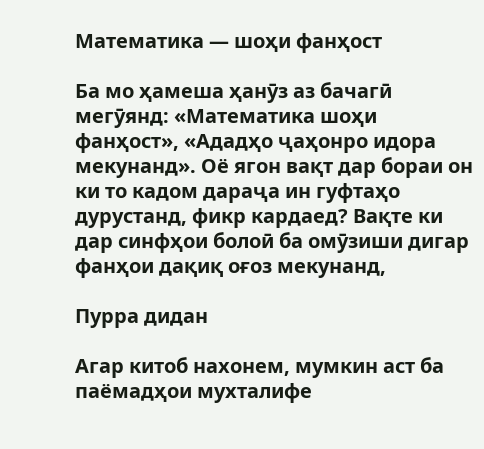Математика — шоҳи фанҳост

Ба мо ҳамеша ҳанӯз аз бачагӣ мегӯянд: «Математика шоҳи фанҳост», «Ададҳо ҷаҳонро идора мекунанд». Оё ягон вақт дар бораи он ки то кадом дараҷа ин гуфтаҳо дурустанд, фикр кардаед? Вақте ки дар синфҳои болоӣ ба омӯзиши дигар фанҳои дақиқ оғоз мекунанд,

Пурра дидан

Агар китоб нахонем, мумкин аст ба паёмадҳои мухталифе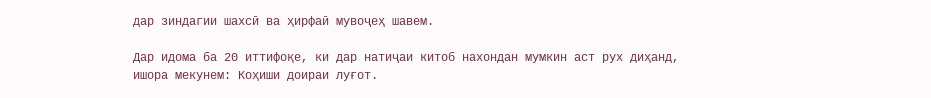дар зиндагии шахсӣ ва ҳирфаӣ мувоҷеҳ шавем.

Дар идома ба 20 иттифоқе, ки дар натиҷаи китоб нахондан мумкин аст рух диҳанд, ишора мекунем: Коҳиши доираи луғот.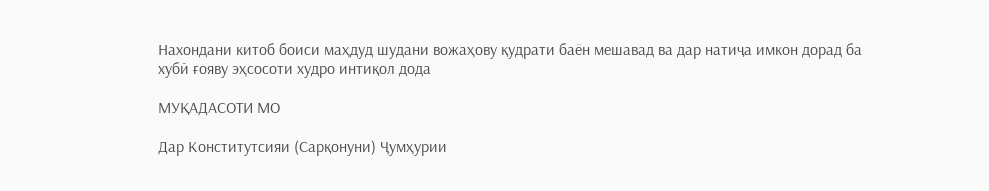Нахондани китоб боиси маҳдуд шудани вожаҳову қудрати баён мешавад ва дар натиҷа имкон дорад ба хубӣ ғояву эҳсосоти худро интиқол дода

МУҚАДАСОТИ МО

Дар Конститутсияи (Сарқонуни) Ҷумҳурии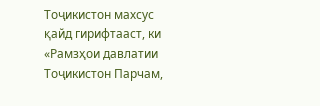Тоҷикистон махсус қайд гирифтааст, ки «Рамзҳои давлатии Тоҷикистон Парчам,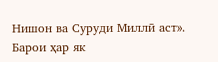Нишон ва Суруди Миллӣ аст». Барои ҳар як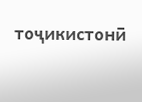тоҷикистонӣ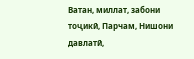Ватан, миллат, забони тоҷикӣ, Парчам, Нишони давлатӣ,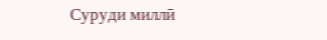Суруди миллӣ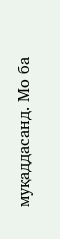муқаддасанд. Мо ба